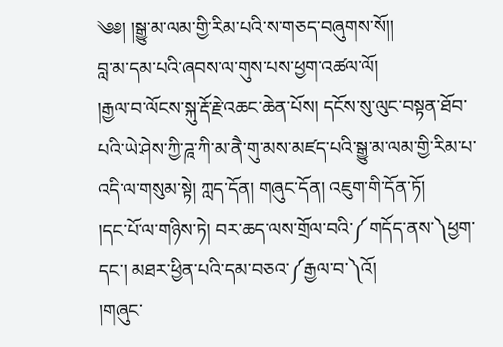༄༅། །སྒྱུ་མ་ལམ་གྱི་རིམ་པའི་ས་གཅད་བཞུགས་སོ།།
བླ་མ་དམ་པའི་ཞབས་ལ་གུས་པས་ཕྱག་འཚལ་ལོ།
།རྒྱལ་བ་ལོངས་སྐུ་རྡོ་རྗེ་འཆང་ཆེན་པོས། དངོས་སུ་ལུང་བསྟན་ཐོབ་པའི་ཡེ་ཤེས་ཀྱི་ཌཱ་ཀི་མ་ནཻ་གུ་མས་མཛད་པའི་སྒྱུ་མ་ལམ་གྱི་རིམ་པ་འདི་ལ་གསུམ་སྟེ། ཀླད་དོན། གཞུང་དོན། འཇུག་གི་དོན་ཏོ།
།དང་པོ་ལ་གཉིས་ཏེ། བར་ཆད་ལས་གྲོལ་བའི་༼གདོད་ནས་༽ཕྱག་དང་། མཐར་ཕྱིན་པའི་དམ་བཅའ་༼རྒྱལ་བ་༽འོ།
།གཞུང་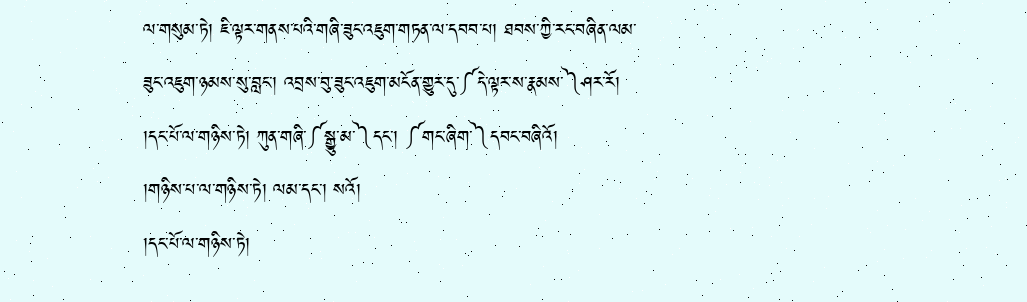ལ་གསུམ་ཏེ། ཇི་ལྟར་གནས་པའི་གཞི་ཟུང་འཇུག་གཏན་ལ་དབབ་པ། ཐབས་ཀྱི་རང་བཞིན་ལམ་ཟུང་འཇུག་ཉམས་སུ་བླང་། འབྲས་བུ་ཟུང་འཇུག་མངོན་གྱུར་དུ་༼དེ་ལྟར་ས་རྣམས་༽ཤར་རོ།
།དང་པོ་ལ་གཉིས་ཏེ། ཀུན་གཞི་༼སྒྱུ་མ་༽དང་། ༼གང་ཞིག་༽དབང་བཞིའོ།
།གཉིས་པ་ལ་གཉིས་ཏེ། ལམ་དང་། སའོ།
།དང་པོ་ལ་གཉིས་ཏེ།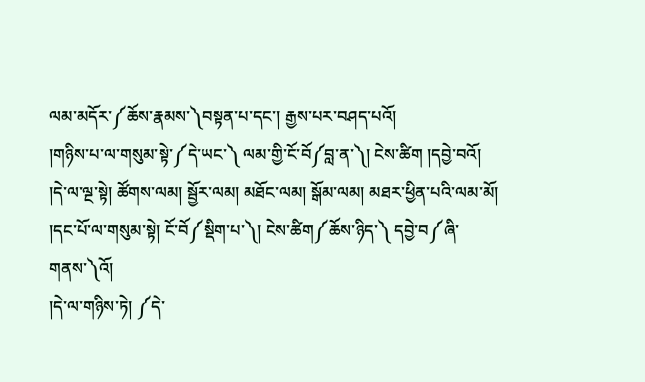ལམ་མདོར་༼ཆོས་རྣམས་༽བསྟན་པ་དང་། རྒྱས་པར་བཤད་པའོ།
།གཉིས་པ་ལ་གསུམ་སྟེ་༼དེ་ཡང་༽ ལམ་གྱི་ངོ་བོ༼བླ་ན་༽། ངེས་ཚིག །དབྱེ་བའོ།
།དེ་ལ་ལྔ་སྟེ། ཚོགས་ལམ། སྦྱོར་ལམ། མཐོང་ལམ། སྒོམ་ལམ། མཐར་ཕྱིན་པའི་ལམ་མོ།
།དང་པོ་ལ་གསུམ་སྟེ། ངོ་བོ༼སྡིག་པ་༽། ངེས་ཚིག༼ཆོས་ཉིད་༽ དབྱེ་བ༼ཞི་གནས་༽འོ།
།དེ་ལ་གཉིས་ཏེ། ༼དེ་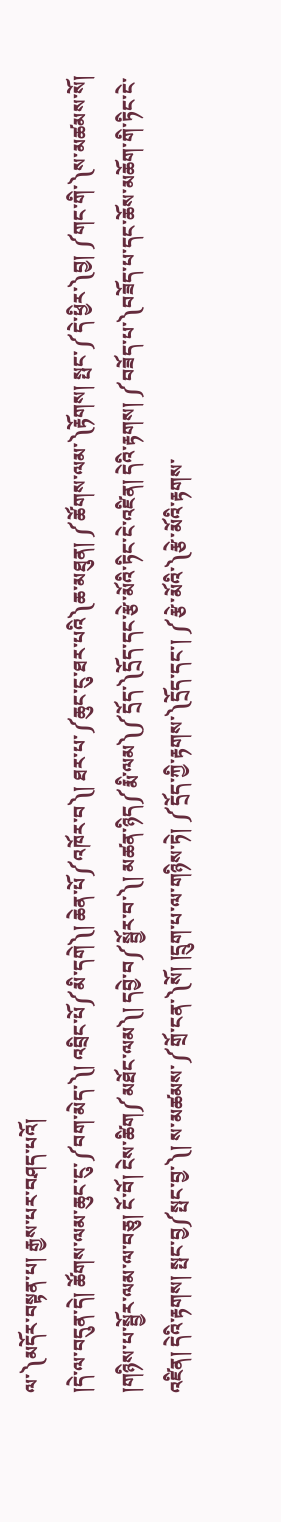ལ་༽མདོར་བསྟན་པ། རྒྱས་པར་བཤད་པའོ།
།དེ་ལ་བདུན་དེ། ཚོགས་ལམ་ཆུང་ངུ་༼བག་མེད་༽། འབྲིང་པོ༼མི་དགེ༽། ཆེན་པོ༼འཁོར་བ༽། ཐར་པ་༼ཆུང་ངུ་ཐར་པའི༽ཆ་མཐུན། ༼ཚོགས་ལམ་༽རྟོགས། སྤང་༼དེ་ཕྱིར་༽བྱ། ༼གང་གི་༽ས་མཚམས་སོ།
།གཉིས་པ་སྦྱོར་ལམ་ལ་བཅུ། ངོ་བོ། ངེས་ཚིག༼མཐོང་ལམ༽། དབྱེ་བ༼སྦྱོར་བ་༽། མཚན་ཉིད༼རྨི་ལམ༽༼དྲོད་༽དྲོད་དང་རྩེ་མོའི་ཏིང་ངེ་འཛིན། དེའི་རྟགས། ༼བཟོད་པ་༽བཟོད་པ་དང་ཆོས་མཆོག་གི་ཏིང་ངེ་འཛིན། དེའི་རྟགས། སྤང་བྱ༼སྤང་བྱ་༽། ས་མཚམས་༼གྲོ་ངན་༽སོ། །དྲུག་པ་ལ་གཉིས་ཏེ། ༼དྲོད་ཀྱི་རྟགས་༽དྲོད་དང་། ༼རྩེ་མོའི་༽རྩེ་མོའི་རྟགས་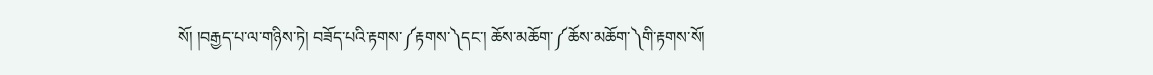སོ། །བརྒྱད་པ་ལ་གཉིས་ཏེ། བཟོད་པའི་རྟགས་༼རྟགས་༽དང་། ཆོས་མཆོག་༼ཆོས་མཆོག་༽གི་རྟགས་སོ།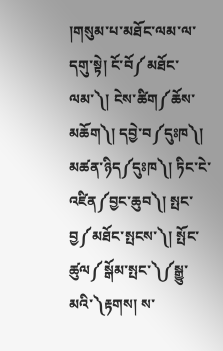།གསུམ་པ་མཐོང་ལམ་ལ་དགུ་སྟེ། ངོ་བོ༼མཐོང་ལམ་༽། ངེས་ཚིག༼ཆོས་མཆོག༽། དབྱེ་བ༼དུཿཁ༽། མཚན་ཉིད༼དུཿཁ༽། ཏིང་ངེ་འཛིན༼བྱང་ཆུབ༽། སྤང་བྱ༼མཐོང་སྤངས་༽། སྤོང་ཚུལ༼སྒོམ་སྤང་༽༼སྒྱུ་མའི་༽རྟགས། ས་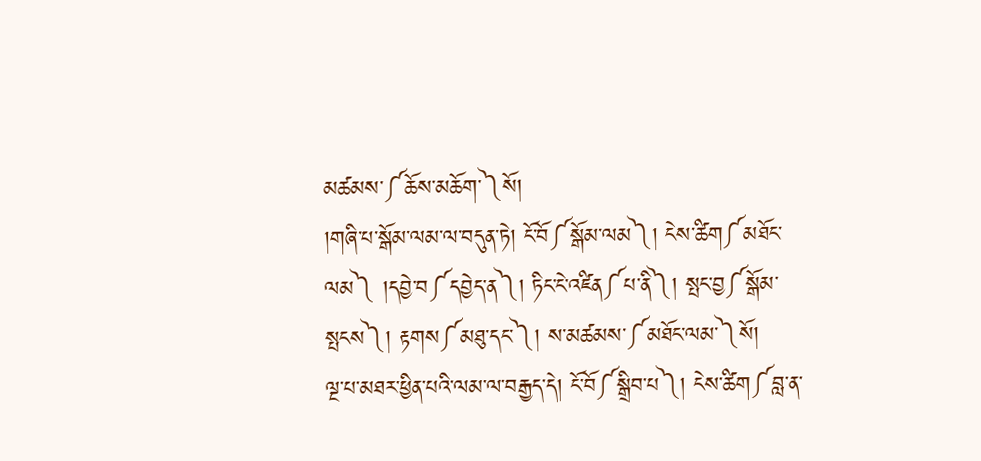མཚམས་༼ཆོས་མཆོག་༽སོ།
།གཞི་པ་སྒོམ་ལམ་ལ་བདུན་ཏེ། ངོ་བོ༼སྒོམ་ལམ༽། ངེས་ཚིག༼མཐོང་ལམ༽ །དབྱེ་བ༼དབྱེད་ན༽། ཏིང་ངེ་འཛིན༼པ་ནི༽། སྤང་བྱ༼སྒོམ་སྤངས༽། རྟགས༼མཐུ་དང་༽། ས་མཚམས་༼མཐོང་ལམ་༽སོ།
ལྔ་པ་མཐར་ཕྱིན་པའི་ལམ་ལ་བརྒྱད་དེ། ངོ་བོ༼སྒྲིབ་པ༽། ངེས་ཚིག༼བླ་ན་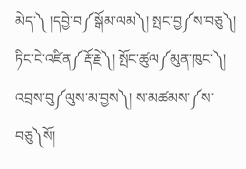མེད་༽ །དབྱེ་བ༼སྒོམ་ལམ༽། སྤང་བྱ༼ས་བཅུ༽། ཏིང་ངེ་འཛིན༼རྡོ་རྗེ༽། སྤོང་ཚུལ༼མུན་ཁུང་༽། འབྲས་བུ༼ལུས་མ་བྱས༽། ས་མཚམས་༼ས་བཅུ༽སོ།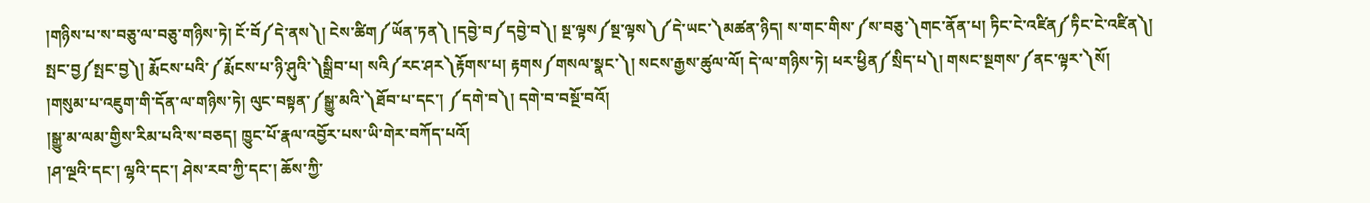།གཉིས་པ་ས་བཅུ་ལ་བཅུ་གཉིས་ཏེ། ངོ་བོ༼དེ་ནས༽། ངེས་ཚིག༼ཡོན་ཏན༽ །དབྱེ་བ༼དབྱེ་བ༽། སྔ་ལྟས༼སྔ་ལྟས༽༼དེ་ཡང་༽མཚན་ཉིད། ས་གང་གིས་༼ས་བཅུ་༽གང་ནོན་པ། ཏིང་ངེ་འཛིན༼ཏིང་ངེ་འཛིན༽། སྤང་བྱ༼སྤང་བྱ༽། རྨོངས་པའི་༼རྨོངས་པ་ཉི་ཤུའི་༽སྒྲིབ་པ། སའི༼རང་ཤར༽རྟོགས་པ། རྟགས༼གསལ་སྣང་༽། སངས་རྒྱས་ཚུལ་ལོ། དེ་ལ་གཉིས་ཏེ། ཕར་ཕྱིན༼སྲིད་པ༽། གསང་སྔགས་༼ནང་ལྟར་༽སོ།
།གསུམ་པ་འཇུག་གི་དོན་ལ་གཉིས་ཏེ། ལུང་བསྟན་༼སྒྱུ་མའི་༽ཐོབ་པ་དང་། ༼དགེ་བ༽། དགེ་བ་བསྔོ་བའོ།
།སྒྱུ་མ་ལམ་གྱིས་རིམ་པའི་ས་བཅད། ཁྱུང་པོ་རྣལ་འབྱོར་པས་ཡི་གེར་བཀོད་པའོ།
།ཤ་ལྔའི་དང་། ལྷའི་དང་། ཤེས་རབ་ཀྱི་དང་། ཆོས་ཀྱི་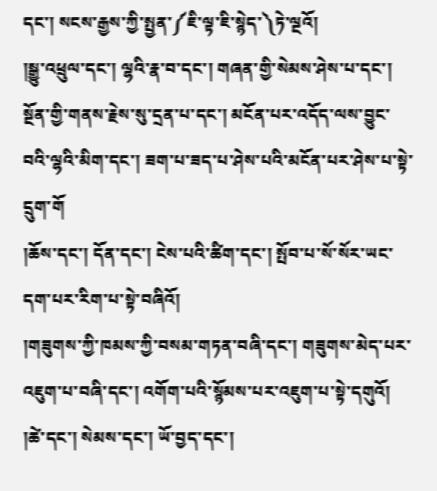དང་། སངས་རྒྱས་ཀྱི་སྤྱན་༼ཇི་ལྟ་ཇི་སྙེད་༽ཏེ་ལྔའོ།
།སྒྱུ་འཕྲུལ་དང་། ལྷའི་རྣ་བ་དང་། གཞན་གྱི་སེམས་ཤེས་པ་དང་། སྔོན་གྱི་གནས་རྗེས་སུ་དྲན་པ་དང་། མངོན་པར་འདོད་ལས་བྱུང་བའི་ལྷའི་མིག་དང་། ཟག་པ་ཟད་པ་ཤེས་པའི་མངོན་པར་ཤེས་པ་སྟེ་དྲུག་གོ
།ཆོས་དང་། དོན་དང་། ངེས་པའི་ཚིག་དང་། སྤོབ་པ་སོ་སོར་ཡང་དག་པར་རིག་པ་སྟེ་བཞིའོ།
།གཟུགས་ཀྱི་ཁམས་ཀྱི་བསམ་གཏན་བཞི་དང་། གཟུགས་མེད་པར་འཇུག་པ་བཞི་དང་། འགོག་པའི་སྙོམས་པར་འཇུག་པ་སྟེ་དགུའོ།
།ཚེ་དང་། སེམས་དང་། ཡོ་བྱད་དང་།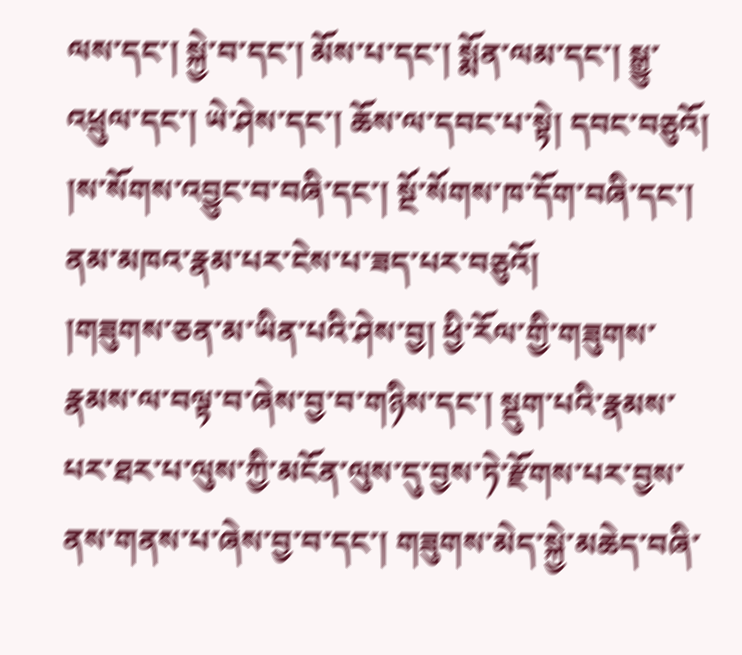ལས་དང་། སྐྱེ་བ་དང་། མོས་པ་དང་། སྨོན་ལམ་དང་། སྒྱུ་འཕྲུལ་དང་། ཡེ་ཤེས་དང་། ཆོས་ལ་དབང་པ་སྟེ། དབང་བཅུའོ།
།ས་སོགས་འབྱུང་བ་བཞི་དང་། སྔོ་སོགས་ཁ་དོག་བཞི་དང་། ནམ་མཁའ་རྣམ་པར་ངེས་པ་ཟད་པར་བཅུའོ།
།གཟུགས་ཅན་མ་ཡིན་པའི་ཤེས་བྱ། ཕྱི་རོལ་གྱི་གཟུགས་རྣམས་ལ་བལྟ་བ་ཞེས་བྱ་བ་གཉིས་དང་། སྡུག་པའི་རྣམས་པར་ཐར་པ་ལུས་ཀྱི་མངོན་ལུས་དུ་བྱས་ཏེ་རྫོགས་པར་བྱས་ནས་གནས་པ་ཞེས་བྱ་བ་དང་། གཟུགས་མེད་སྐྱེ་མཆེད་བཞི་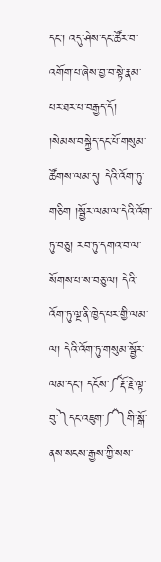དང་། འདུ་ཤེས་དང་ཚོར་བ་འགོག་པ་ཞེས་བྱ་བ་སྟེ་རྣམ་པར་ཐར་པ་བརྒྱད་དོ།
།སེམས་བསྐྱེད་དང་པོ་གསུམ་ཚོགས་ལམ་དུ། དེའི་འོག་ཏུ་གཅིག །སྦྱོར་ལམ་ལ་དེའི་འོག་ཏུ་བཅུ། རབ་ཏུ་དགའ་བ་ལ་སོགས་པ་ས་བཅུ་ལ། དེའི་འོག་ཏུ་ལྔ་ནི་ཁྱེད་པར་གྱི་ལམ་ལ། དེའི་འོག་ཏུ་གསུམ་སྦྱོར་ལམ་དང་། དངོས་༼རྡོ་རྗེ་ལྟ་བུ་༽དང་འཇུག་༼༽གི་སྒོ་ནས་སངས་རྒྱས་ཀྱི་སས་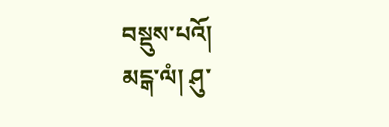བསྡུས་པའོ།
མངྒ་ལཾ། ཤུ་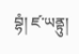བྷཾ། ཛ་ཡནྟུ།